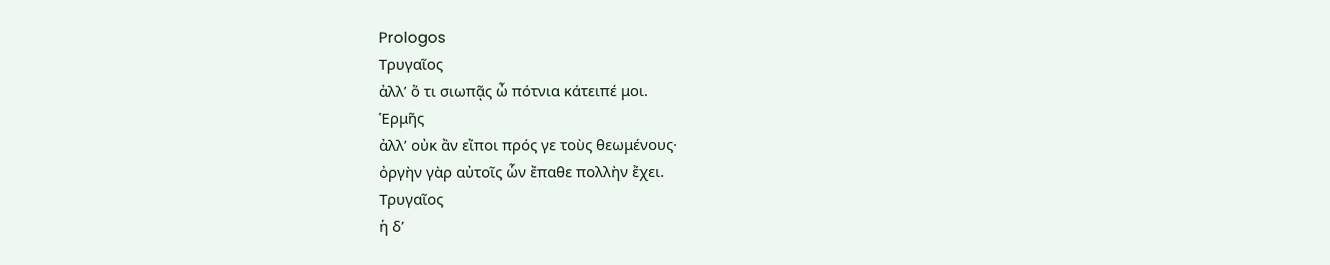Prologos
Τρυγαῖος
ἀλλʼ ὅ τι σιωπᾷς ὦ πότνια κάτειπέ μοι.
Ἑρμῆς
ἀλλʼ οὐκ ἂν εἴποι πρός γε τοὺς θεωμένους·
ὀργὴν γὰρ αὐτοῖς ὧν ἔπαθε πολλὴν ἔχει.
Τρυγαῖος
ἡ δʼ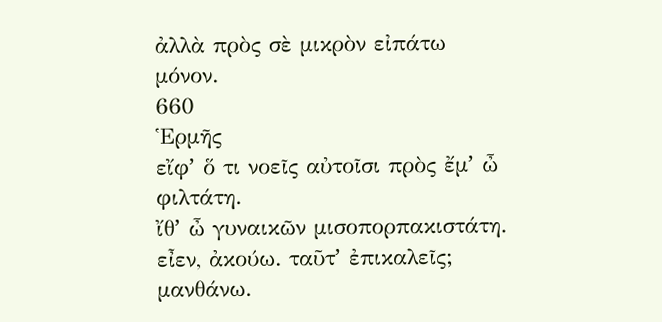ἀλλὰ πρὸς σὲ μικρὸν εἰπάτω μόνον.
660
Ἑρμῆς
εἴφʼ ὅ τι νοεῖς αὐτοῖσι πρὸς ἔμʼ ὦ φιλτάτη.
ἴθʼ ὦ γυναικῶν μισοπορπακιστάτη.
εἶεν, ἀκούω. ταῦτʼ ἐπικαλεῖς; μανθάνω.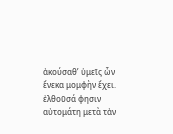ἀκούσαθʼ ὑμεῖς ὧν ἕνεκα μομφὴν ἔχει.
ἐλθοῦσά φησιν αὐτομάτη μετὰ τἀν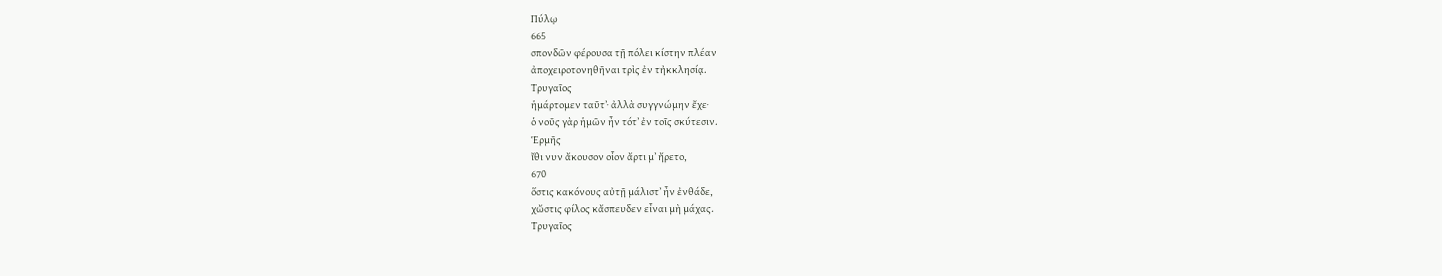Πύλῳ
665
σπονδῶν φέρουσα τῇ πόλει κίστην πλέαν
ἀποχειροτονηθῆναι τρὶς ἐν τἠκκλησίᾳ.
Τρυγαῖος
ἡμάρτομεν ταῦτʼ· ἀλλὰ συγγνώμην ἔχε·
ὁ νοῦς γὰρ ἡμῶν ἦν τότʼ ἐν τοῖς σκύτεσιν.
Ἑρμῆς
ἴθι νυν ἄκουσον οἷον ἄρτι μʼ ἤρετο,
670
ὅστις κακόνους αὐτῇ μάλιστʼ ἦν ἐνθάδε,
χὤστις φίλος κἄσπευδεν εἶναι μὴ μάχας.
Τρυγαῖος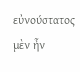εὐνούστατος μὲν ἦν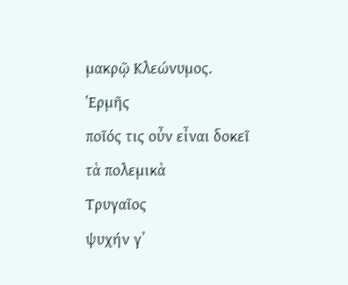μακρῷ Κλεώνυμος.
Ἑρμῆς
ποῖός τις οὖν εἶναι δοκεῖ τὰ πολεμικὰ
Τρυγαῖος
ψυχήν γʼ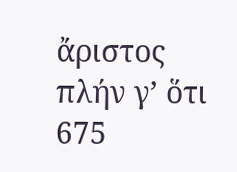ἄριστος πλήν γʼ ὅτι
675